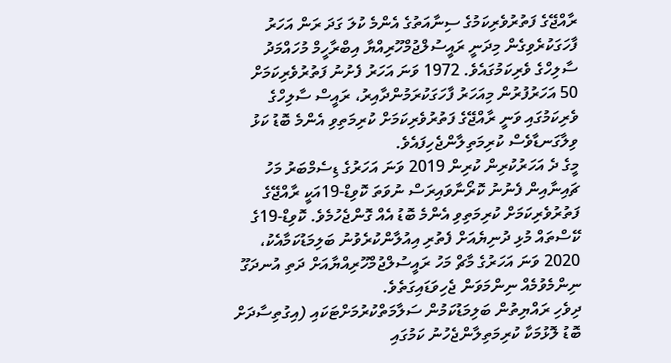ރާއްޖޭގެ ފަތުރުވެރިކަމުގެ ސިނާއަތުގެ އެންމެ ކުލަ ގަދަ ރަން އަހަރު ފާހަގަކުރެވިގެން މިދަނީ ރައީސުލްޖުމްހޫރިއްޔާ އިބްރާހީމް މުހައްމަދު ސާލިހްގެ ވެރިކަމުގައެވެ. 1972 ވަނަ އަހަރު ފެށުނު ފަތުރުވެރިކަމަށް 50 އަހަރުފުރުން މިއަހަރު ފާހަގަކުރަމުންދާއިރު، ރައީސް ސާލިހްގެ ވެރިކަމުގައި ވަނީ ރާއްޖޭގެ ފަތުރުވެރިކަމަށް ކުރިމަތިވި އެންމެ ބޮޑު ކަޅު ވިލާގަނޑާވެސް ކުރިމަތިލާންޖެހިފައެވެ.
މީގެ ދެ އަހަރުކުރިން ކުރިން 2019 ވަނަ އަހަރުގެ ޑިސެމްބަރު މަހު ޗައިނާއިން ފެނުނު ކޮރޯނާވައިރަސް ނުވަތަ ކޮވިޑް-19އަކީ ރާއްޖޭގެ ފަތުރުވެރިކަމަށް ކުރިމަތިވި އެންމެ ބޮޑު އެއް ގޮންޖެހުމެވެ. ކޮވިޑް-19ގެ ކޭސްތައް މުޅި ދުނިޔެއަށް ފެތުރި އިއުލާންކުރެވުނު ބަލިމަޑުކަމާއެކު، 2020 ވަނަ އަހަރުގެ މާޗް މަހު ރައީސުލްޖުމްހޫރިއްޔާއަށް ދަތި އުނދަގޫ ނިންމެވުމެއް ނިންމަވަން ޖެހިވަޑައިގަތެވެ.
ދިވެހި ރައްޔިތުން ބަލިމަޑުކަމުން ސަލާމަތްކުރުމަށްޓަކައި (އިގުތިސާދަށް ބޮޑު ލޮޅުމަކާ ކުރިމަތިލާންޖެހުނު ކަމުގައި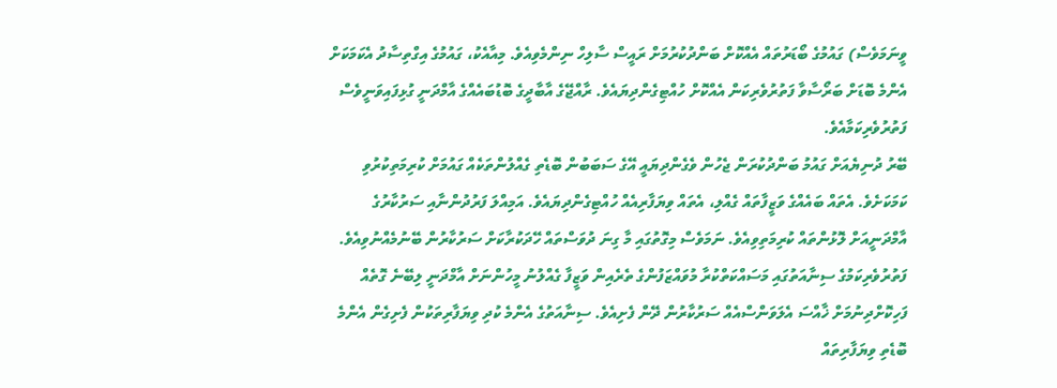ވީނަމަވެސް) ގައުމުގެ ބޯޑަރުތައް އެއްކޮށް ބަންދުކުރުމަށް ރައީސް ސާލިހް ނިންމެވިއެވެ. މިއާއެކު، ގައުމުގެ އިގްތިސާދު އެކަމަކަށް އެންމެ ބޮޑަށް ބަރޯސާވާ ފަތުރުވެރިކަން އެއްކޮށް ހުއްޓިގެންދިޔައެވެ. ރާއްޖޭގެ އާބާދީގެ ބޮޑުބައެއްގެ އާމްދަނީ ގުޅިފައިވަނީވެސް ފަތުރުވެރިކަމާއެވެ.
ބޭރު ދުނިޔެއަށް ގައުމު ބަންދުކުރަން ޖެހުން ވެގެންދިޔައީ އޭގެ ސަބަބުން ބޮޑެތި ގެއްލުންތަކެއް ގައުމަށް ކުރިމަތިކުރުވި ކަމަކަށެވެ. އެތައް ބައެއްގެ ވަޒީފާތައް ގެއްލި، އެތައް ވިޔަފާރިއެއް ހުއްޓިގެންދިޔައެވެ. އަމިއްލަ ފަރުދުންނާއި ސަރުކާރުގެ އާމްދަނީއަށް ލޮޅުންތައް ކުރިމަތިވިއެވެ. ނަމަވެސް މިގޮތުގައި މާ ގިނަ ދުވަސްތައް ހޭދަކުރާކަށް ސަރުކާރުން ބޭނުމެއްނުވިއެވެ.
ފަތުރުވެރިކަމުގެ ސިނާއަތުގައި މަސައްކަތްކުރާ މުވައްޒަފުންގެ ތެރެއިން ވަޒީފާ ގެއްލުނު މީހުންނަށް އާމްދަނީ ލިބޭނެ ގޮތެއް ފަހިކޮށްދިނުމަށް ޚާއްސަ އެލަވަންސްއެއް ސަރުކާރުން ދޭން ފެށިއެވެ. ސިނާއަތުގެ އެންމެ ކުދި ވިޔަފާރިތަކުން ފެށިގެން އެންމެ ބޮޑެތި ވިޔަފާރިތައް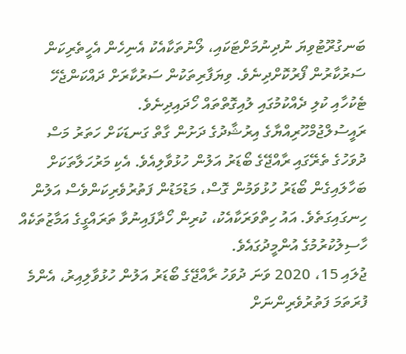ބަނގުރޫޓުވިޔަ ނުދިނުމަށްޓަކައި، ލޯނުތަކާއެކު އެނިހެން އެހީތެރިކަން ސަރުކާރުން ފޯރުކޮށްދިނެވެ. ވިޔަފާރިތަކުން ސަރުކާރަށް ދައްކަންޖެހޭ ޓެކުހާއި ކުލި ދެއްކުމުގައި ލުއިގޮތްތައް ހޯދައިދިނެވެ.
ރައީސުލްޖުމްހޫރިއްޔާގެ އިރުޝާދުގެ ދަށުން ގާތް ގަނޑަކަށް ހަތަރު މަސް ދުވަހުގެ ތެރޭގައި ރާއްޖޭގެ ބޯޑަރު އަލުން ހުޅުވާލިއެވެ. އެކި މަރުހަލާތަކަށް ބަހާލައިގެން ބޯޑަރު ހުޅުވަމުން ގޮސް، މަޑުމަޑުން ފަތުރުވެރިކަންވެސް އަލުން ހިނގައިގަތެވެ. އައު ހިތްވަރަކާއެކު، ކުރިން ހޯދާފައިނުވާ ތަރައްގީގެ އަމާޒުތަކެއް ހާސިލުކުރުމުގެ އުންމީދުގައެވެ.
ޖުލައި 15، 2020 ވަނަ ދުވަހު ރާއްޖޭގެ ބޯޑަރު އަލުން ހުޅުވާލިއިރު، އެންމެ ފުރަތަމަ ފަތުރުވެރިންނަށް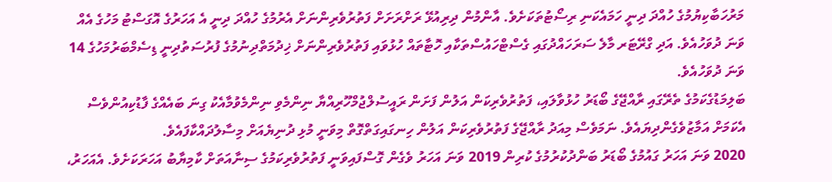މަރުހަބާކިޔުމުގެ ހުއްދަ ދިނީ ހަމައެކަނި ރިސޯޓުތަކަށެވެ. އާންމުން ދިރިއުޅޭ ރަށްރަށަށް ފަތުރުވެރިންނަށް އެރުމުގެ ހުއްދަ ދިނީ އެ އަހަރުގެ އޮގަސްޓު މަހުގެ އެއް ވަނަ ދުވަހުއެވެ. އަދި ގްރޭޓަރ މާލެ ސަރަހައްދުގައި ގެސްޓްހައުސްތަކާއި ހޮޓާތައް ހުޅުވައި ފަތުރުވެރިންނަށް ޚިދުމަތްދިނުމުގެ ފުރުސަތުދިނީ ޑިސެމްބަރުމަހުގެ 14 ވަނަ ދުވަހުއެވެ.
ބަލިމަޑުގެކަމުގެ ތެރޭގައި ރާއްޖޭގެ ބޯޑަރު ހުޅުވާލައި، ފަތުރުވެރިކަން އަލުން ފަށަން ރައީސުލްޖުމްހޫރިއްޔާ ނިންމެވި ނިންމެވުމާއެކު ގިނަ ބައެއްގެ ފާޑުކިއުންވެސް އެކަމަށް އަމާޒުވެގެންދިޔައެވެ. ނަމަވެސް މިއަދު ރާއްޖޭގެ ފަތުރުވެރިކަން އަލުން ހިނގައިގަތްގޮތް މިވަނީ މުޅި ދުނިޔެއަށް މިސާލުދައްކާފައެވެ.
2020 ވަނަ އަހަރު ގައުމުގެ ބޯޑަރު ބަންދުކުރުމުގެ ކުރިން 2019 ވަނަ އަހަރު ވެގެން ގޮސްފައިވަނީ ފަތުރުވެރިކަމުގެ ސިނާއަތަށް ކާމިޔާބު އަހަރަކަށެވެ. އެއަހަރު،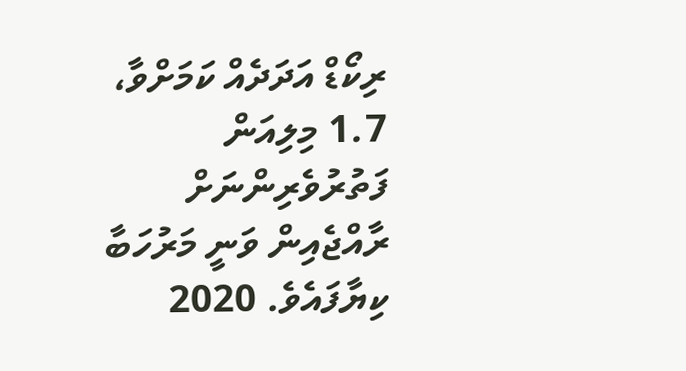ރިކޯޑް އަދަދެއް ކަމަށްވާ، 1.7 މިލިއަން ފަތުރުވެރިންނަށް ރާއްޖެއިން ވަނީ މަރުހަބާ ކިޔާފައެވެ. 2020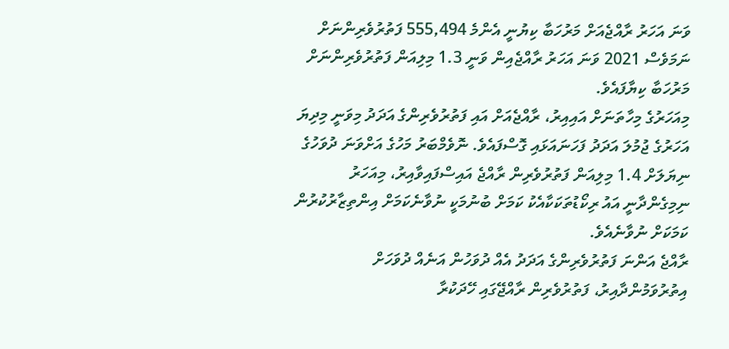ވަނަ އަހަރު ރާއްޖެއަށް މަރުހަބާ ކިޔުނީ އެންމެ 555,494 ފަތުރުވެރިންނަށް ނަމަވެސް 2021 ވަނަ އަހަރު ރާއްޖެއިން ވަނީ 1.3 މިލިއަން ފަތުރުވެރިންނަށް މަރުހަބާ ކިޔާފައެވެ.
މިއަހަރުގެ މިހާތަނަށް އައިއިރު، ރާއްޖެއަށް އައި ފަތުރުވެރިންގެ އަދަދު މިވަނީ މިދިޔަ އަހަރުގެ ޖުމުލަ އަދަދު ފަހަނައަޅައި ގޮސްފައެވެ. ނޮވެމްބަރު މަހުގެ އަށްވަނަ ދުވަހުގެ ނިޔަލަށް 1.4 މިލިއަން ފަތުރުވެރިން ރާއްޖެ އައިސްފައިވާއިރު، މިއަހަރު ނިމިގެންދާނީ އައު ރިކޯޑުތަކަކާއެކު ކަމަށް ބުނުމަކީ ނުވާނެކަމަށް އިންތިޒާރުކުރުން ކަމަކަށް ނުވާނެއެވެ.
ރާއްޖެ އަންނަ ފަތުރުވެރިންގެ އަދަދު އެއް ދުވަހުން އަނެއް ދުވަހަށް އިތުރުވަމުންދާއިރު، ފަތުރުވެރިން ރާއްޖޭގައި ހޭދަކުރާ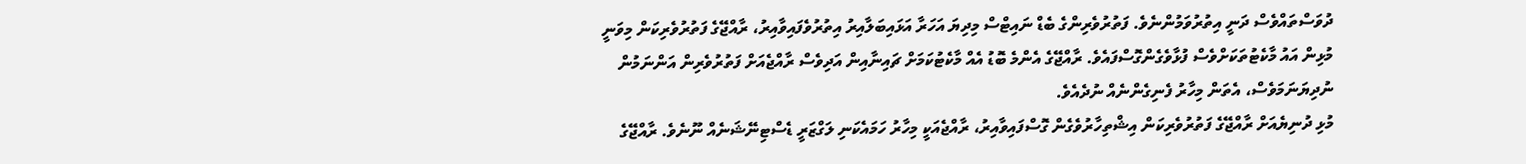ދުވަސްތައްވެސް ދަނީ އިތުރުވަމުންނެވެ. ފަތުރުވެރިންގެ ބެޑް ނައިޓްސް މިދިޔަ އަހަރާ އަޅައިބަލާއިރު އިތުރުވެފައިވާއިރު، ރާއްޖޭގެ ފަތުރުވެރިކަން މިވަނީ މުޅިން އައު މާކެޓުތަކަށްވެސް ފުޅާވެގެންގޮސްފައެވެ. ރާއްޖޭގެ އެންމެ ބޮޑު އެއް މާކެޓުކަމަށް ޗައިނާއިން އަދިވެސް ރާއްޖެއަށް ފަތުރުވެރިން އަންނަމުން ނުދިޔަނަމަވެސް، އެތަން މިހާރު ފެނިގެންނެއް ނުދެއެވެ.
މުޅި ދުނިޔެއަށް ރާއްޖޭގެ ފަތުރުވެރިކަން އިޝްތިހާރުވެގެން ގޮސްފައިވާއިރު، ރާއްޖެއަކީ މިހާރު ހަމައެކަނި ލަގްޒަރީ ޑެސްޓިނޭޝަނެއް ނޫނެވެ. ރާއްޖޭގެ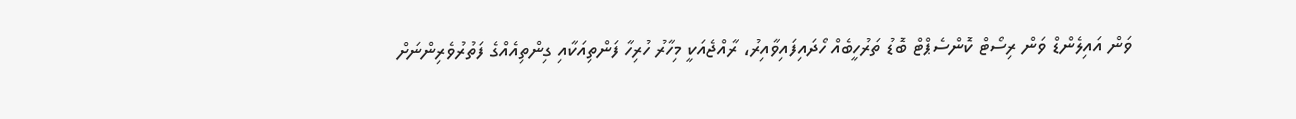ވަން އައިލެންޑް ވަން ރިސޯޓް ކޮންސެޕްޓް ބޮޑު ތަރުހީބެއް ހޯދައިފައިވާއިރު، ރާއްޖެއަކީ މިހާރު ހުރިހާ ފަންތިއަކާއި ގިންތިއެއްގެ ފަތުރުވެރިންނަށް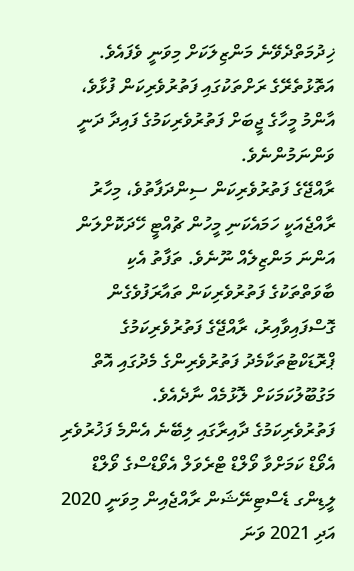ޚިދުމަތްދެވޭނެ މަންޒިލަކަށް މިވަނީ ވެފައެވެ. އަތޮޅުތެރޭގެ ރަށްތަކުގައި ފަތުރުވެރިކަން ފުޅާވެ، އާންމު މީހާގެ ޖީބަށް ފަތުރުވެރިކަމުގެ ފައިދާ ދަނީ ވަންނަމުންނެވެ.
ރާއްޖޭގެ ފަތުރުވެރިކަން ސިންދަފާތުވެ، މިހާރު ރާއްޖެއަކީ ހަމައެކަނި މީހުން ޗުއްޓީ ހޭދަކޮށްލަން އަންނަ މަންޒިލެއް ނޫނެވެ. ތަފާތު އެކި ބާވަތްތަކުގެ ފަތުރުވެރިކަން ތައާރަފުވެގެން ގޮސްފައިވާއިރު، ރާއްޖޭގެ ފަތުރުވެރިކަމުގެ ޕްރޮޑަކްޓުތަކާމެދު ފަތުރުވެރިންގެ މެދުގައި އޮތް މަގުބޫލުކަމަކަށް ލޮޅުމެއް ނާދެއެވެ.
ފަތުރުވެރިކަމުގެ ދާއިރާގައި ލިބޭނެ އެންމެ ފަޚުރުވެރި އެވޯޑް ކަމަށްވާ ވޯލްޑް ޓްރެވަލް އެވޯޑްސްގެ ވޯލްޑް ލީޑިންގ ޑެސްޓިނޭޝަން ރާއްޖެއިން މިވަނީ 2020 އަދި 2021 ވަނަ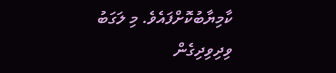ކާމިޔާބުކޮށްފައެވެ. މި ލަގަބު ވިދިވިދިގެން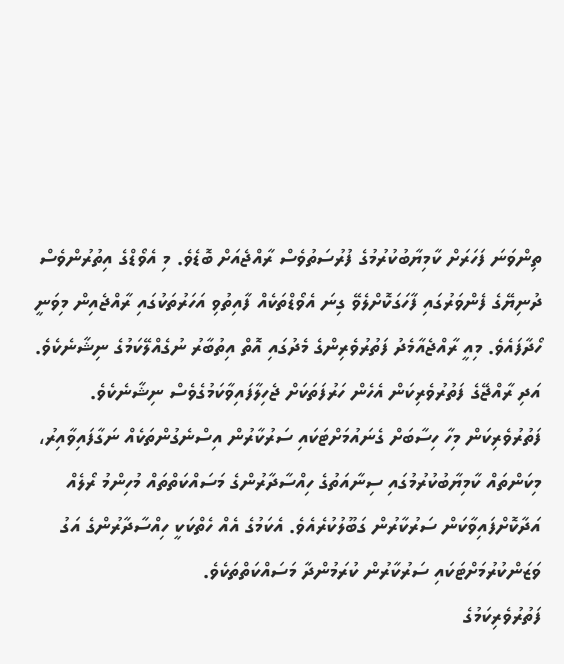ތިންވަނަ ފަހަރަށް ކާމިޔާބުކުރުމުގެ ފުރުސަތުވެސް ރާއްޖެއަށް ބޮޑެވެ. މި އެވޯޑްގެ އިތުރުންވެސް ދުނިޔޭގެ ފެންވަރުގައި ފާހަގަކޮށްލެވޭ ގިނަ އެވޯޑްތަކެއް ފާއިތުވި އަހަރުތަކުގައި ރާއްޖެއިން މިވަނީ ހޯދާފައެވެ. މިއީ ރާއްޖެއާމެދު ފަތުރުވެރިންގެ މެދުގައި އޮތް އިތުބާރު ނުގެއްލޭކަމުގެ ނިޝާނެކެވެ. އަދި ރާއްޖޭގެ ފަތުރުވެރިކަން އެހެން ހަރުފަތަކަށް ޖެހިލާފައިވާކަމުގެވެސް ނިޝާނެކެވެ.
ފަތުރުވެރިކަން މިހާ ހިސާބަށް ގެނައުމަށްޓަކައި ސަރުކާރުން އިސްނެގުންތަކެއް ނަގާފައިވާއިރު، މިކަންތައް ކާމިޔާބުކުރުމުގައި ސިނާއަތުގެ ހިއްސާދާރުންގެ މަސައްކަތްތައް މުހިންމު ރޯލެއް އަދާކޮށްފައިވާކަން ސަރުކާރުން ގަބޫލުކުރެއެވެ. އެކަމުގެ އެއް ހެތްކަކީ ހިއްސާދާރުންގެ އަގު ވަޒަންކުރުމަށްޓަކައި ސަރުކާރުން ކުރަމުންދާ މަސައްކަތްތަކެވެ.
ފަތުރުވެރިކަމުގެ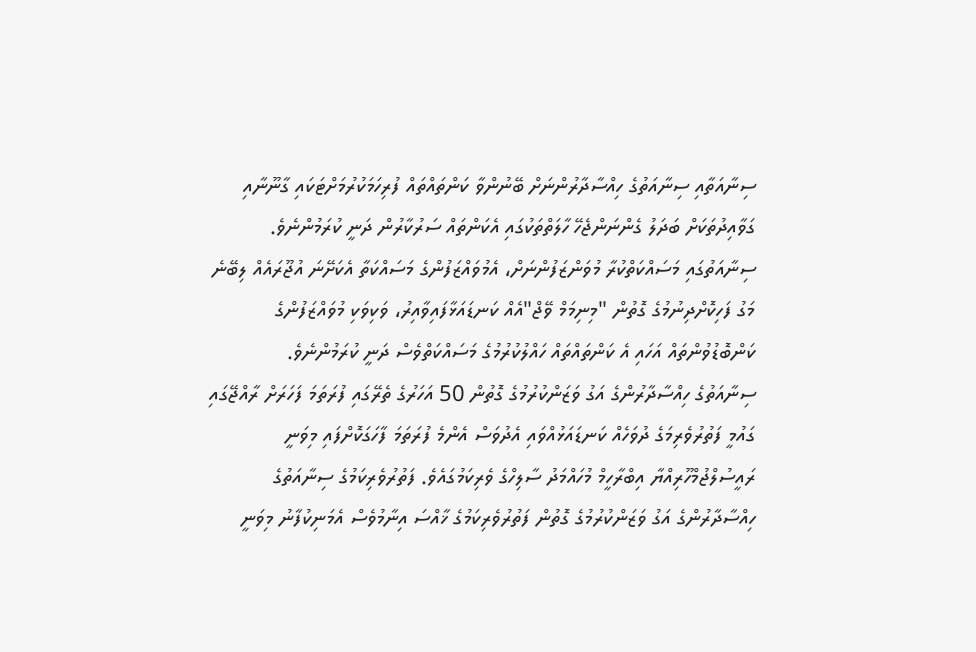ސިނާއަތާއި ސިނާއަތުގެ ހިއްސާދާރުންނަށް ބޭނުންވާ ކަންތައްތައް ފުރިހަމަކުރުމަށްޓަކައި ގާނޫނާއި ގަވާއިދުތަކަށް ބަދަލު ގެންނަންޖެހޭ ހާލަތްތަކުގައި އެކަންތައް ސަރުކާރުން ދަނީ ކުރަމުންނެވެ. ސިނާއަތުގައި މަސައްކަތްކުރާ މުވަންޒަފުންނަށް، އެމުވައްޒަފުންގެ މަސައްކަތާ އެކަށޭނަ އުޖޫރައެއް ލިބޭނެ މަގު ފަހިކޮށްދިނުމުގެ ގޮތުން "މިނިމަމް ވޭޖް"އެއް ކަނޑައަޅާފައިވާއިރު، ވަކިވަކި މުވައްޒަފުންގެ ކަންބޮޑުވުންތައް އަހައި އެ ކަންތައްތައް ހައްލުކުރުމުގެ މަސައްކަތްވެސް ދަނީ ކުރަމުންނެވެ.
ސިނާއަތުގެ ހިއްސާދާރުންގެ އަގު ވަޒަންކުރުމުގެ ގޮތުން 50 އަހަރުގެ ތެރޭގައި ފުރަތަމަ ފަހަރަށް ރާއްޖޭގައި ގައުމީ ފަތުރުވެރިމަގެ ދުވަހެއް ކަނޑައަޅުއްވައި އެދުވަސް އެންމެ ފުރަތަމަ ފާހަގަކޮށްފައި މިވަނީ ރައީސުލްޖުމްހޫރިއްޔާ އިބްރާހީމް މުހައްމަދު ސާލިހްގެ ވެރިކަމުގައެވެ. ފަތުރުވެރިކަމުގެ ސިނާއަތުގެ ހިއްސާދާރުންގެ އަގު ވަޒަންކުރުމުގެ ގޮތުން ފަތުރުވެރިކަމުގެ ޚާއްސަ އިނާމުވެސް އެމަނިކުފާނު މިވަނީ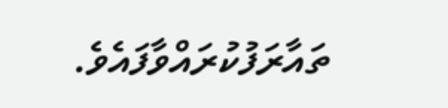ތައާރަފުކުރައްވާފައެވެ.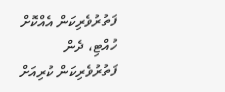ފަތުރުވެރިކަން އެއްކޮށް ހުއްޓި، ދެން ފަތުރުވެރިކަން ކުރިއަށް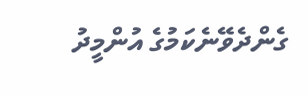ގެންދެވޭނެކަމުގެ އުންމީދު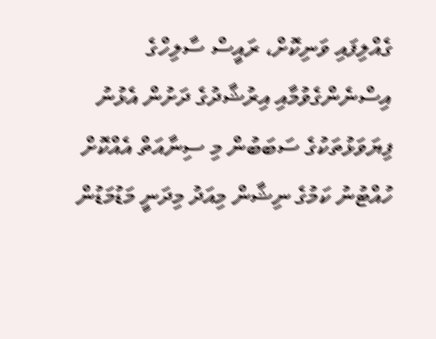ގެއްލިފައި ވަނިކޮށް، ރައީސް ސާލިހްގެ އިސްނެންގެވުމާއި އިރުޝާދުގެ ދަށުން އެޅުނު ފިޔަވަޅުތަކުގެ ސަބަބުން މި ސިނާއަތް އެއްކޮށް ހުއްޓުނު ކަމުގެ ނިޝާން މިއަދު މިދަނީ މަޑުމަޑުން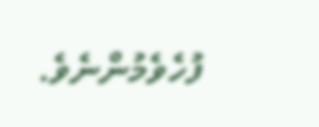ފުހެވެމުންނެވެ.